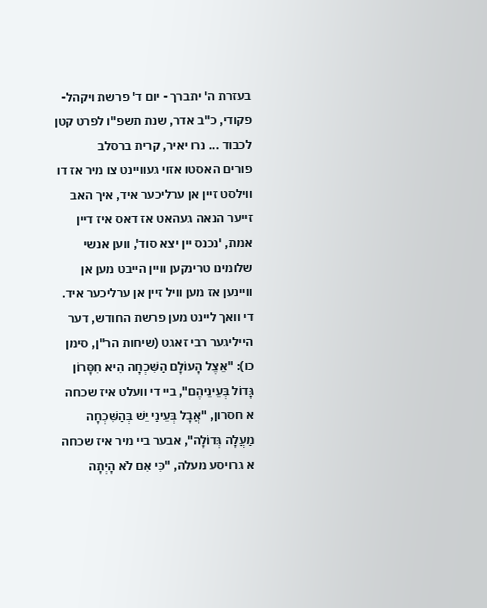בעזרת ה' יתברך - יום ד' פרשת ויקהל-פקודי, כ"ב אדר, שנת תשפ"ו לפרט קטן
לכבוד ... נרו יאיר, קרית ברסלב
פורים האסטו אזוי געוויינט צו מיר אז דו ווילסט זיין אן ערליכער איד, איך האב זייער הנאה געהאט אז דאס איז דיין אמת, 'נכנס יין יצא סוד', ווען אנשי שלומינו טרינקען וויין הייבט מען אן וויינען אז מען וויל זיין אן ערליכער איד.
די וואך ליינט מען פרשת החודש, דער הייליגער רבי זאגט (שיחות הר"ן, סימן כו): "אֵצֶל הָעוֹלָם הַשִּׁכְחָה הִיא חִסָּרוֹן גָּדוֹל בְּעֵינֵיהֶם", ביי די וועלט איז שכחה א חסרון, "אֲבָל בְּעֵינַי יֵשׁ בְּהַשִּׁכְחָה מַעֲלָה גְּדוֹלָה", אבער ביי מיר איז שכחה א גרויסע מעלה, "כִּי אִם לֹא הָיְתָה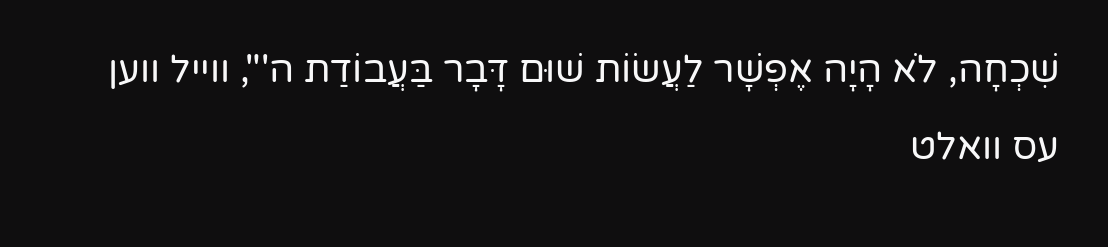שִׁכְחָה, לֹא הָיָה אֶפְשָׁר לַעֲשׂוֹת שׁוּם דָּבָר בַּעֲבוֹדַת ה'", ווייל ווען עס וואלט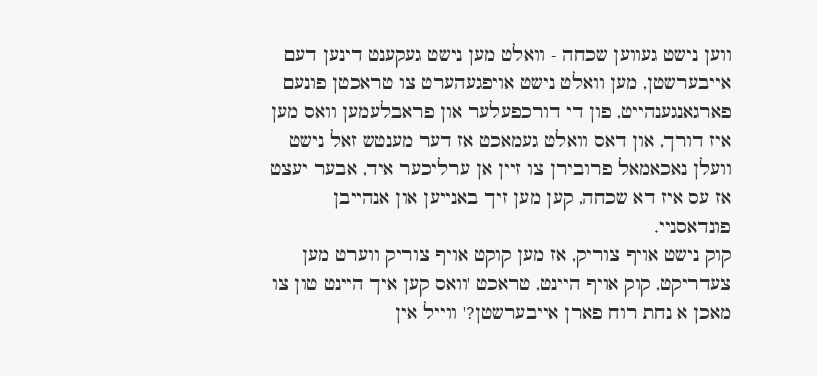ווען נישט געווען שכחה - וואלט מען נישט געקענט דינען דעם אייבערשטן, מען וואלט נישט אויפגעהערט צו טראכטן פונעם פארגאנגענהייט, פון די דורכפעלער און פראבלעמען וואס מען איז דורך, און דאס וואלט געמאכט אז דער מענטש זאל נישט וועלן נאכאמאל פרובירן צו זיין אן ערליכער איד, אבער יעצט אז עס איז דא שכחה, קען מען זיך באנייען און אנהייבן פונדאסניי.
קוק נישט אויף צוריק, אז מען קוקט אויף צוריק ווערט מען צעדריקט, קוק אויף היינט, טראכט 'וואס קען איך היינט טון צו מאכן א נחת רוח פארן אייבערשטן?' ווייל אין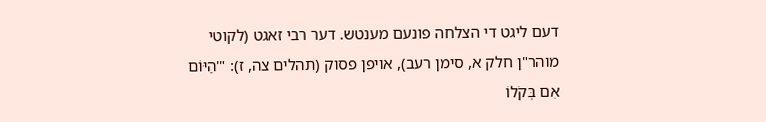דעם ליגט די הצלחה פונעם מענטש. דער רבי זאגט (לקוטי מוהר"ן חלק א, סימן רעב), אויפן פסוק (תהלים צה, ז): "'הַיּוֹם אִם בְּקֹלוֹ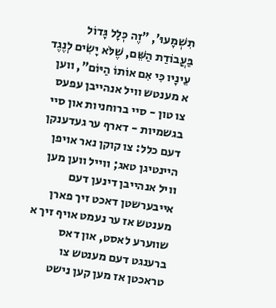תִשְׁמָעוּ', "זֶה כְּלָל גָּדוֹל בַּעֲבוֹדַת הַשֵּׁם, שֶׁלֹּא יָשִׂים לְנֶגֶד עֵינָיו כִּי אִם אוֹתוֹ הַיּוֹם", ווען א מענטש וויל אנהייבן עפעס צו טון - סיי ברוחניות און סיי בגשמיות - דארף ער געדענקן דעם כלל: צו קוקן נאר אויפן היינטיגן טאג; ווייל ווען מען וויל אנהייבן דינען דעם אייבערשטן דאכט זיך פארן מענטש אז ער נעמט אויף זיך א שווערע לאסט, און דאס ברענגט דעם מענטש צו טראכטן אז מען קען נישט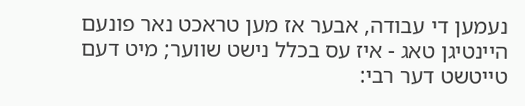נעמען די עבודה, אבער אז מען טראכט נאר פונעם היינטיגן טאג - איז עס בכלל נישט שווער; מיט דעם טייטשט דער רבי: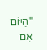"הַיּוֹם אִם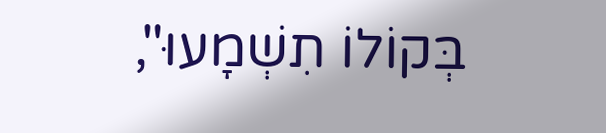בְּקוֹלוֹ תִשְׁמָעוּ",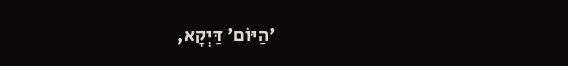'הַיּוֹם' דַּיְקָא,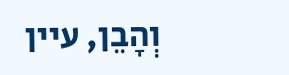וְהָבֵן, עיין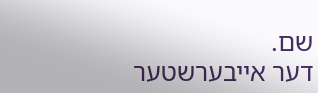שם.
דער אייבערשטער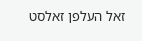זאל העלפן זאלסט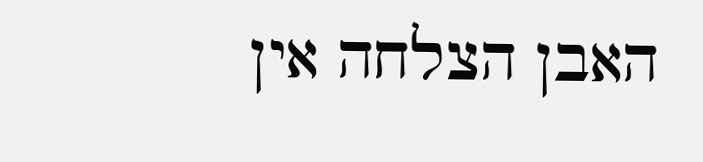האבן הצלחה אין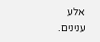אלע ענינים.